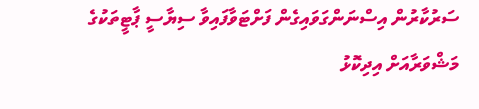ސަރުކާރުން އިސްނަންގަވައިގެން ފަށްޓަވާފައިވާ ސިޔާސީ ޕާޓީތަކުގެ މަޝްވަރާއަށް އިދިކޮޅު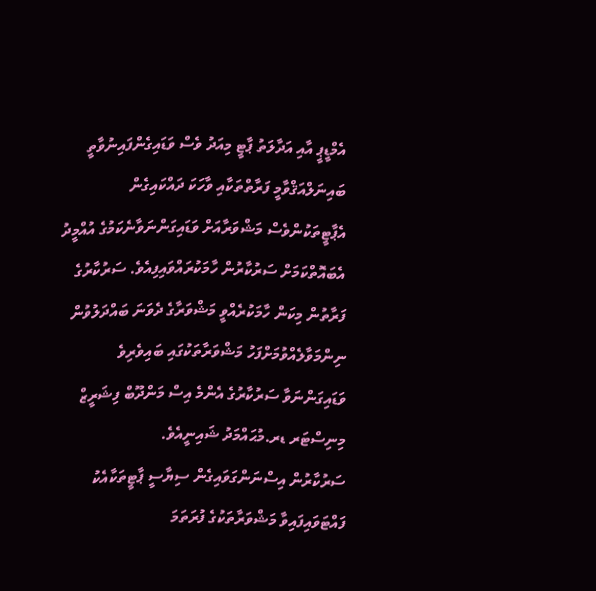އެމްޑީޕީ އާއި އަދާލަތު ޕާޓީ މިއަދު ވެސް ވަޑައިގެންފައިނުވާތީ ބައިނަލްއަޤްވާމީ ފަރާތްތަކާއި ވާހަކަ ދައްކައިގެން އެޕާޓީތަކުންވެސް މަޝްވަރާއަށް ވަޑައިގަންނަވާނެކަމުގެ އުއްމީދު އެބައޮތްކަމަށް ސަރުކާރުން ހާމަކުރައްވައިފިއެވެ. ސަރުކާރުގެ ފަރާތުން މިކަން ހާމަކުރެއްވީ މަޝްވަރާގެ ދެވަނަ ބައްދަލުވުން ނިންމަވާލެއްވުމަށްފަހު މަޝްވަރާތަކުގައި ބައިވެރިވެ ވަޑައިގަންނަވާ ސަރުކާރުގެ އެންމެ އިސް މަންދޫބް ފިޝަރީޒް މިނިސްޓަރ ޑރ.މުޙައްމަދު ޝައިނީއެވެ.
ސަރުކާރުން އިސްނަންގަވައިގެން ސިޔާސީ ޕާޓީތަކާއެކު ފައްޓަވައިފައިވާ މަޝްވަރާތަކުގެ ފުރަތަމަ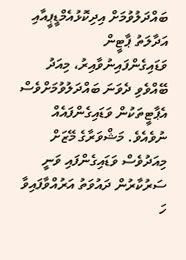ބައްދަލުވުމަށް އިދިކޮޅުއެމްޑީޕީއާއި އަދާލަތު ޕާޓީން ވަޑައިގެންފައިނުވާއިރު، މިއަދު ބޭއްވެވި ދެވަނަ ބައްދަލުވުމަށްވެސް އެޕާޓީތަކުން ވަޑައިގެންފައެއް ނުވެއެވެ. މަޝްވަރާގެ މޭޒަށް މިއަދުވެސް ވަޑައިގެންފައި ވަނީ ސަރުކާރުން ދައުވަތު އަރުއްވާފައިވާ ހަ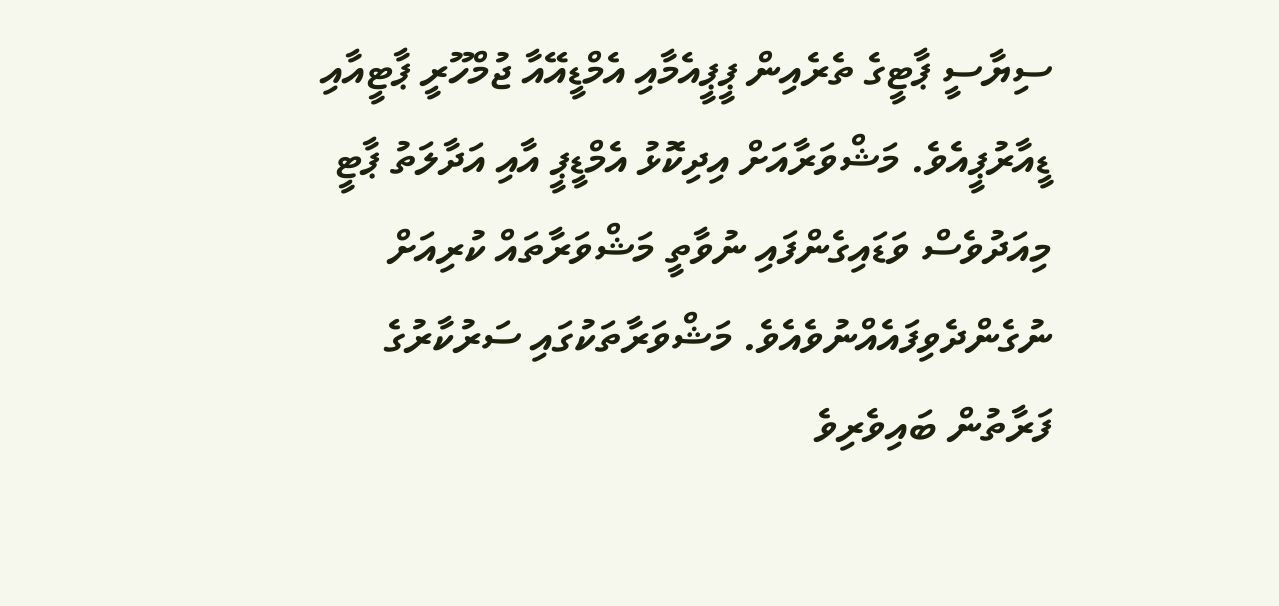ސިޔާސީ ޕާޓީގެ ތެރެއިން ޕީޕީއެމާއި އެމްޑީއޭއާ ޖުމްހޫރީ ޕާޓީއާއި ޑީއާރުޕީއެވެ. މަޝްވަރާއަށް އިދިކޮޅު އެމްޑީޕީ އާއި އަދާލަތު ޕާޓީ މިއަދުވެސް ވަޑައިގެންފައި ނުވާތީ މަޝްވަރާތައް ކުރިއަށް ނުގެންދެވިފައެއްނުވެއެވެ. މަޝްވަރާތަކުގައި ސަރުކާރުގެ ފަރާތުން ބައިވެރިވެ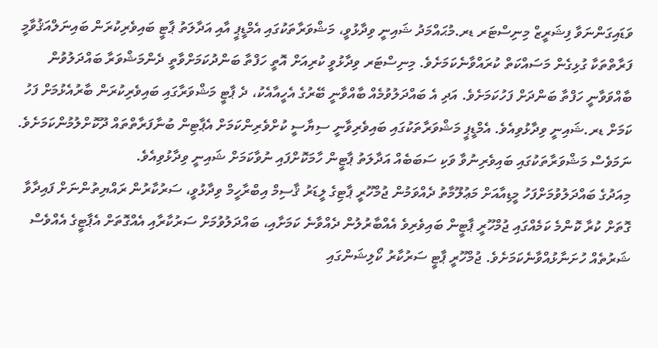ވަޑައިގަންނަވާ ފިޝަރީޒް މިނިސްޓަރ ޑރ.މުޙައްމަދު ޝައިނީ ވިދާޅުވީ، މަޝްވަރާތަކުގައި އެމްޑީޕީ އާއި އަދާލަތު ޕާޓީ ބައިވެރިކުރަން ބައިނަލްއަޤުވާމީ ފަރާތްތަކާ ގުޅިގެން މަސައްކަތް ކުރައްވާނެކަމަށެވެ. މިނިސްޓަރ ވިދާޅުވީ ކުރިއަށް އޮތީ ހަފްތާ ބަންދުކަމަށްވާތީ ދެންމަޝްވަރާ ބައްދަލުވުން ބާއްވަވާނީ ހަފްތާ ބަންދަށް ފަހުކަމަށެވެ. އަދި އެ ބައްދަލުވުމެއް ބާއްވާނީ ބޭރުގެ އެހީއާއެކު، ދެ ޕާޓީ މަޝްވަރާގައި ބައިވެރިކުރަން ބާރުއެޅުމަށް ފަހު ކަމަށް ޑރ.ޝައިނީ ވިދާޅުވިއެވެ. އެމްޑީޕީ މަޝްވަރާތަކުގައި ބައިވެރިވާނީ ސިޔާސީ ކުށްވެރިންކަމަށް އެޕާޓިން ބުނާފަރާތްތައް ދޫކޮށްލުމުންކަމަށެވެ. ނަމަވެސް މަޝްވަރާތަކުގައި ބައިވެރިނުވާ ވަކި ސަބަބެއް އަދާލަތު ޕާޓީން ހާމަކޮށްފައި ނުވާކަމަށް ޝައިނީ ވިދާޅުވިއެވެ.
މިއަދުގެ ބައްދަލުވުމަށްފަހު މީޑިއާއަށް މަޢުލޫމާތު ދެއްވަމުން ޖުމްހޫރީ ޕާޓިގެ ލީޑަރު ޤާސިމް އިބްރާހީމް ވިދާޅުވީ، ސަރުކާރުން ރައްޔިތުންނަށް ފައިދާވާ ގޮތަށް ކުރާ ކޮންމެ ކަމެއްގައި ޖުމްހޫރީ ޕާޓީން ބައިވެރިވެ އެއްބާރުލުން ދެއްވާނެ ކަމަށާއި، ބައްދަލުވުމަށް ސަރުކާރާއި އެއްގޮތަށް އެޕާޓީގެ އެއްވެސް ޝަރުތެއް ހުށަނާޅުއްވާނެކަމަށެވެ. ޖުމްހޫރީ ޕާޓީ ސަރުކާރު ކޯލިޝަންގައި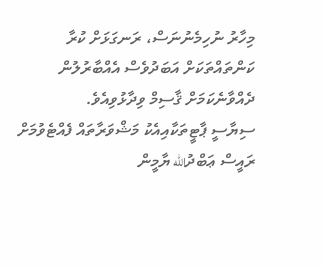މިހާރު ނުހިމެނުނަސް، ރަނގަޅަށް ކުރާ ކަންތައްތަކަށް އަބަދުވެސް އެއްބާރުލުން ދެއްވާނެކަމަށް ޤާސިމް ވިދާޅުވިއެވެ.
ސިޔާސީ ޕާޓީތަކާއިއެކު މަޝްވަރާތައް ފެއްޓެވުމަށް ރައީސް ޢަބްދުالله ޔާމީން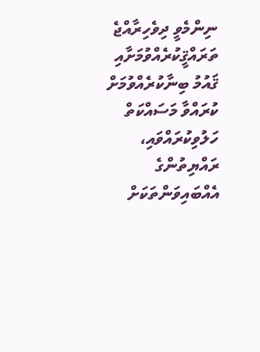ނިންމެވީ ދިވެހިރާއްޖެ ތަރައްޤީކުރެއްވުމަށާއި ޤައުމު ބިނާކުރެއްވުމަށް ކުރައްވާ މަސައްކަތް ހަލުވިކުރައްވައި، ރައްޔިތުންގެ އެއްބައިވަންތަކަށް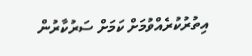އިތުރުކުރެއްވުމަށް ކަމަށް ސަރުކާރުން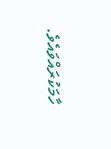ހާމަކުރައްވައެވެ.